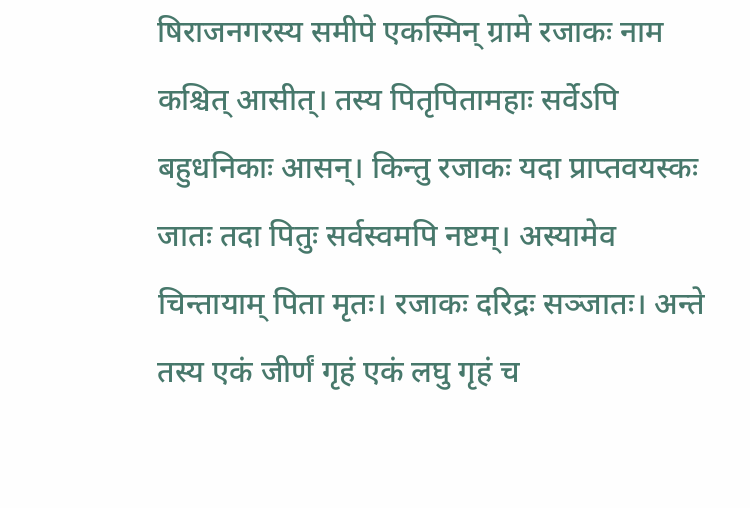षिराजनगरस्य समीपे एकस्मिन् ग्रामे रजाकः नाम कश्चित् आसीत्। तस्य पितृपितामहाः सर्वेऽपि बहुधनिकाः आसन्। किन्तु रजाकः यदा प्राप्तवयस्कः जातः तदा पितुः सर्वस्वमपि नष्टम्। अस्यामेव चिन्तायाम् पिता मृतः। रजाकः दरिद्रः सञ्जातः। अन्ते तस्य एकं जीर्णं गृहं एकं लघु गृहं च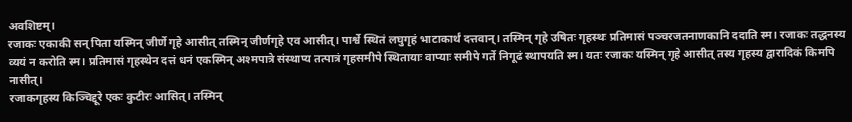अवशिष्टम्।
रजाकः एकाकी सन् पिता यस्मिन् जीर्णे गृहे आसीत् तस्मिन् जीर्णगृहे एव आसीत्। पार्श्वे स्थितं लघुगृहं भाटाकार्थं दत्तवान्। तस्मिन् गृहे उषितः गृहस्थः प्रतिमासं पञ्चरजतनाणकानि ददाति स्म। रजाकः तद्धनस्य व्ययं न करोति स्म। प्रतिमासं गृहस्थेन दत्तं धनं एकस्मिन् अश्मपात्रे संस्थाप्य तत्पात्रं गृहसमीपे स्थितायाः वाप्याः समीपे गर्ते निगूढं स्थापयति स्म। यतः रजाकः यस्मिन् गृहे आसीत् तस्य गृहस्य द्वारादिकं किमपि नासीत्।
रजाकगृहस्य किञ्चिद्दूरे एकः कुटीरः आसित्। तस्मिन्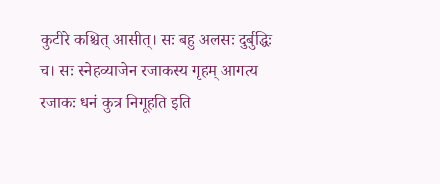कुटीरे कश्चित् आसीत्। सः बहु अलसः दुर्बुद्धिः च। सः स्नेहव्याजेन रजाकस्य गृहम् आगत्य रजाकः धनं कुत्र निगूहति इति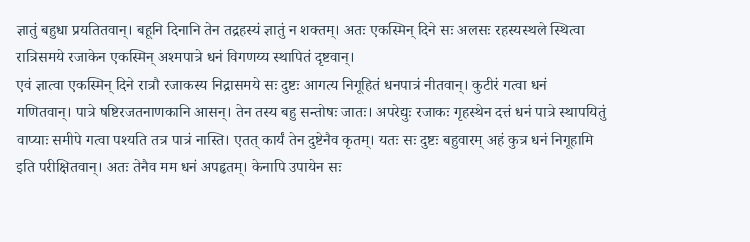ज्ञातुं बहुधा प्रयतितवान्। बहूनि दिनानि तेन तद्रहस्यं ज्ञातुं न शक्तम्। अतः एकस्मिन् दिने सः अलसः रहस्यस्थले स्थित्वा रात्रिसमये रजाकेन एकस्मिन् अश्मपात्रे धनं विगणय्य स्थापितं दृष्टवान्।
एवं ज्ञात्वा एकस्मिन् दिने रात्रौ रजाकस्य निद्रासमये सः दुष्टः आगत्य निगूहितं धनपात्रं नीतवान्। कुटीरं गत्वा धनं गणितवान्। पात्रे षष्टिरजतनाणकानि आसन्। तेन तस्य बहु सन्तोषः जातः। अपरेद्युः रजाकः गृहस्थेन दत्तं धनं पात्रे स्थापयितुं वाप्याः समीपे गत्वा पश्यति तत्र पात्रं नास्ति। एतत् कार्यं तेन दुष्टेनैव कृतम्। यतः सः दुष्टः बहुवारम् अहं कुत्र धनं निगूहामि इति परीक्षितवान्। अतः तेनैव मम धनं अपहृतम्। केनापि उपायेन सः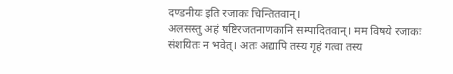दण्डनीयः इति रजाकः चिन्तितवान्।
अलसस्तु अहं षष्टिरजतनाणकानि सम्पादितवान्। मम विषये रजाकः संशयितः न भवेत्। अतः अद्यापि तस्य गृहं गत्वा तस्य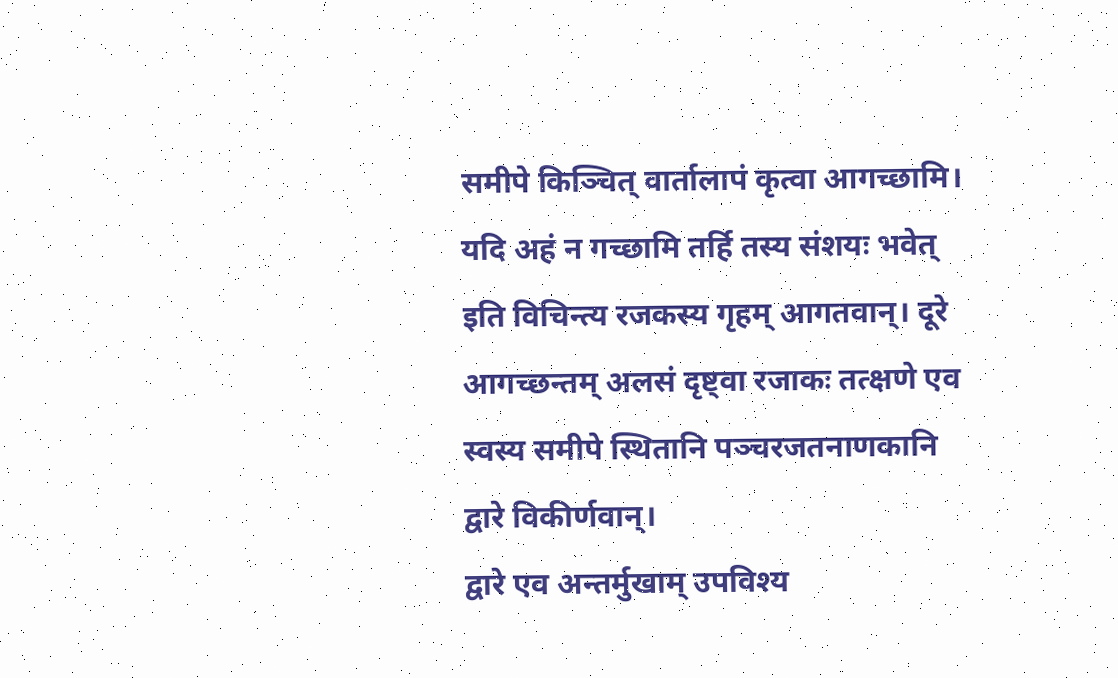समीपे किञ्चित् वार्तालापं कृत्वा आगच्छामि। यदि अहं न गच्छामि तर्हि तस्य संशयः भवेत् इति विचिन्त्य रजकस्य गृहम् आगतवान्। दूरे आगच्छन्तम् अलसं दृष्ट्वा रजाकः तत्क्षणे एव स्वस्य समीपे स्थितानि पञ्चरजतनाणकानि द्वारे विकीर्णवान्।
द्वारे एव अन्तर्मुखाम् उपविश्य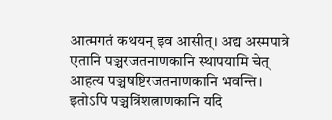आत्मगतं कथयन् इव आसीत्। अद्य अस्मपात्रे एतानि पञ्चरजतनाणकानि स्थापयामि चेत् आहत्य पञ्चषष्टिरजतनाणकानि भवन्ति। इतोऽपि पञ्चत्रिंशत्नाणकानि यदि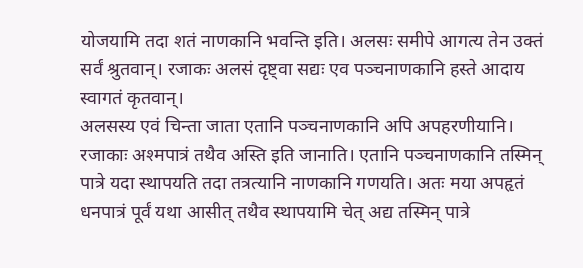योजयामि तदा शतं नाणकानि भवन्ति इति। अलसः समीपे आगत्य तेन उक्तं सर्वं श्रुतवान्। रजाकः अलसं दृष्ट्वा सद्यः एव पञ्चनाणकानि हस्ते आदाय स्वागतं कृतवान्।
अलसस्य एवं चिन्ता जाता एतानि पञ्चनाणकानि अपि अपहरणीयानि। रजाकाः अश्मपात्रं तथैव अस्ति इति जानाति। एतानि पञ्चनाणकानि तस्मिन् पात्रे यदा स्थापयति तदा तत्रत्यानि नाणकानि गणयति। अतः मया अपहृतं धनपात्रं पूर्वं यथा आसीत् तथैव स्थापयामि चेत् अद्य तस्मिन् पात्रे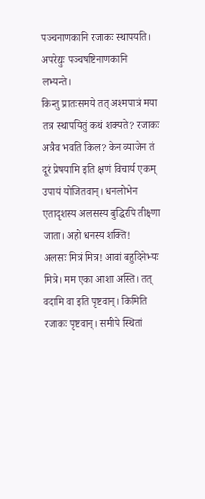पञ्चनाणकानि रजाकः स्थापयति। अपरेद्युः पञ्चषष्टिनाणकानि लभ्यन्ते।
किन्तु प्रातःसमये तत् अश्मपात्रं मया तत्र स्थापयितुं कथं शक्यते? रजाकः अत्रैव भवति किल? केन व्याजेन तं दूरं प्रेषयामि इति क्षणं विचार्य एकम् उपायं योजितवान्। धनलोभेन एतादृशस्य अलसस्य बुद्धिरपि तीक्ष्णा जाता। अहो धनस्य शक्ति!
अलसः मित्रं मित्र! आवां बहुदिनेभ्यः मित्रे। मम एका आशा अस्ति। तत् वदामि वा इति पृष्टवान्। किमिति रजाकः पृष्टवान्। समीपे स्थितां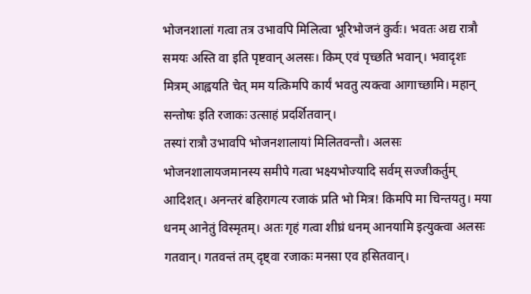भोजनशालां गत्वा तत्र उभावपि मिलित्वा भूरिभोजनं कुर्वः। भवतः अद्य रात्रौ समयः अस्ति वा इति पृष्टवान् अलसः। किम् एवं पृच्छति भवान्। भवादृशः मित्रम् आह्वयति चेत् मम यत्किमपि कार्यं भवतु त्यक्त्वा आगाच्छामि। महान् सन्तोषः इति रजाकः उत्साहं प्रदर्शितवान्।
तस्यां रात्रौ उभावपि भोजनशालायां मिलितवन्तौ। अलसः भोजनशालायजमानस्य समीपे गत्वा भक्ष्यभोज्यादि सर्वम् सज्जीकर्तुम् आदिशत्। अनन्तरं बहिरागत्य रजाकं प्रति भो मित्र! किमपि मा चिन्तयतु। मया धनम् आनेतुं विस्मृतम्। अतः गृहं गत्वा शीघ्रं धनम् आनयामि इत्युक्त्वा अलसः गतवान्। गतवन्तं तम् दृष्ट्वा रजाकः मनसा एव हसितवान्।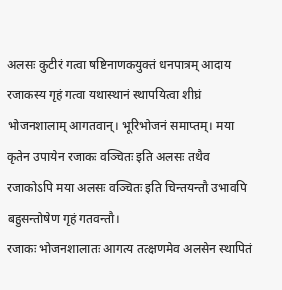अलसः कुटीरं गत्वा षष्टिनाणकयुक्तं धनपात्रम् आदाय रजाकस्य गृहं गत्वा यथास्थानं स्थापयित्वा शीघ्रं भोजनशालाम् आगतवान्। भूरिभोजनं समाप्तम्। मया कृतेन उपायेन रजाकः वञ्चितः इति अलसः तथैव रजाकोऽपि मया अलसः वञ्चितः इति चिन्तयन्तौ उभावपि बहुसन्तोषेण गृहं गतवन्तौ।
रजाकः भोजनशालातः आगत्य तत्क्षणमेव अलसेन स्थापितं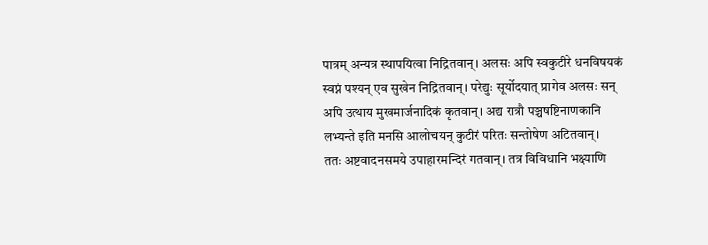पात्रम् अन्यत्र स्थापयित्वा निद्रितवान्। अलसः अपि स्वकुटीरे धनविषयकं स्वप्नं पश्यन् एव सुखेन निद्रितवान्। परेद्युः सूर्योदयात् प्रागेव अलसः सन् अपि उत्थाय मुखमार्जनादिकं कृतवान्। अद्य रात्रौ पञ्चषष्टिनाणकानि लभ्यन्ते इति मनसि आलोचयन् कुटीरं परितः सन्तोषेण अटितवान्।
ततः अष्टवादनसमये उपाहारमन्दिरं गतवान्। तत्र विविधानि भक्ष्याणि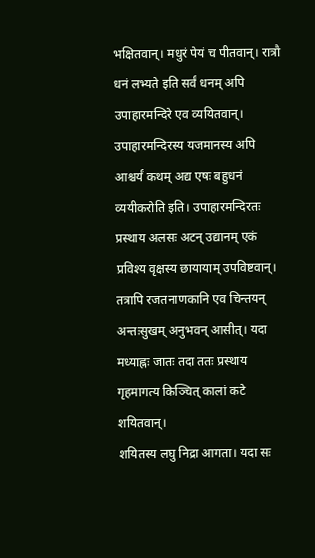भक्षितवान्। मधुरं पेयं च पीतवान्। रात्रौ धनं लभ्यते इति सर्वं धनम् अपि उपाहारमन्दिरे एव व्ययितवान्। उपाहारमन्दिरस्य यजमानस्य अपि आश्चर्यं कथम् अद्य एषः बहुधनं व्ययीकरोति इति। उपाहारमन्दिरतः प्रस्थाय अलसः अटन् उद्यानम् एकं प्रविश्य वृक्षस्य छायायाम् उपविष्टवान्। तत्रापि रजतनाणकानि एव चिन्तयन् अन्तःसुखम् अनुभवन् आसीत्। यदा मध्याह्नः जातः तदा ततः प्रस्थाय गृहमागत्य किञ्चित् कालां कटे शयितवान्।
शयितस्य लघु निद्रा आगता। यदा सः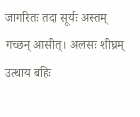जागरितः तदा सूर्यः अस्तम् गच्छन् आसीत्। अलसः शीघ्रम् उत्थाय बहिः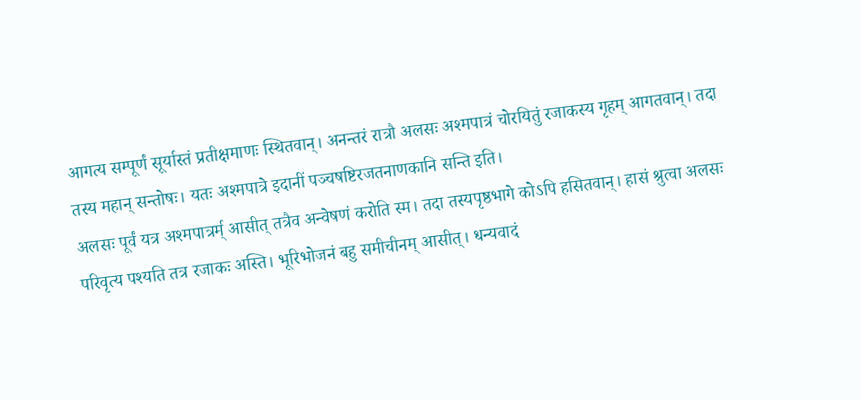आगत्य सम्पूर्णं सूर्यास्तं प्रतीक्षमाणः स्थितवान्। अनन्तरं रात्रौ अलसः अश्मपात्रं चोरयितुं रजाकस्य गृहम् आगतवान्। तदा तस्य महान् सन्तोषः। यतः अश्मपात्रे इदानीं पञ्चषष्टिरजतनाणकानि सन्ति इति।
अलसः पूर्वं यत्र अश्मपात्रर्म् आसीत् तत्रैव अन्वेषणं करोति स्म। तदा तस्यपृष्ठभागे कोऽपि हसितवान्। हासं श्रुत्वा अलसः परिवृत्य पश्यति तत्र रजाकः अस्ति। भूरिभोजनं बहु समीचीनम् आसीत्। धन्यवादं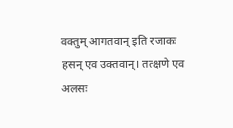वक्तुम् आगतवान् इति रजाकः हसन् एव उक्तवान्। तत्क्षणे एव अलसः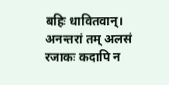बहिः धावितवान्। अनन्तरां तम् अलसं रजाकः कदापि न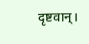दृष्टवान्।